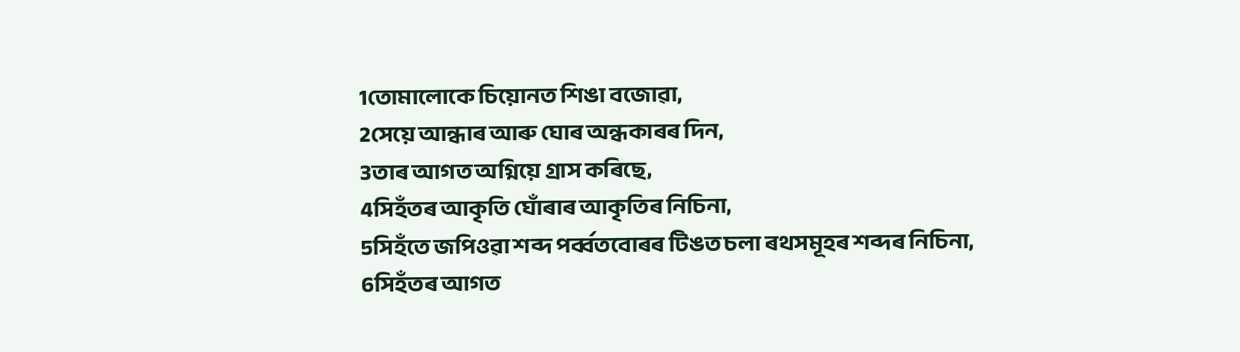1তোমালোকে চিয়োনত শিঙা বজোৱা,
2সেয়ে আন্ধাৰ আৰু ঘোৰ অন্ধকাৰৰ দিন,
3তাৰ আগত অগ্নিয়ে গ্ৰাস কৰিছে,
4সিহঁতৰ আকৃতি ঘোঁৰাৰ আকৃতিৰ নিচিনা,
5সিহঁতে জপিওৱা শব্দ পৰ্ব্বতবোৰৰ টিঙত চলা ৰথসমূহৰ শব্দৰ নিচিনা,
6সিহঁতৰ আগত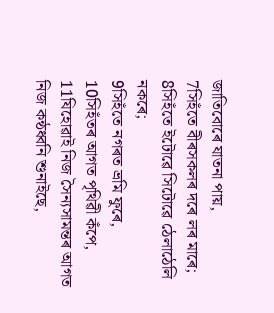জাতিবোৰে যাতনা পায়,
7সিহঁতে বীৰসকলৰ দৰে লৰ মাৰে;
8সিহঁতে ইটোৱে সিটোৱে ঠেলাঠেলি নকৰে;
9সিহঁতে নগৰত ভ্ৰমি ফুৰে,
10সিহঁতৰ আগত পৃথিৱী কঁপে,
11যিহোৱাই নিজ সৈন্যসামন্তৰ আগত নিজ কন্ঠধ্বনি শুনাইছে,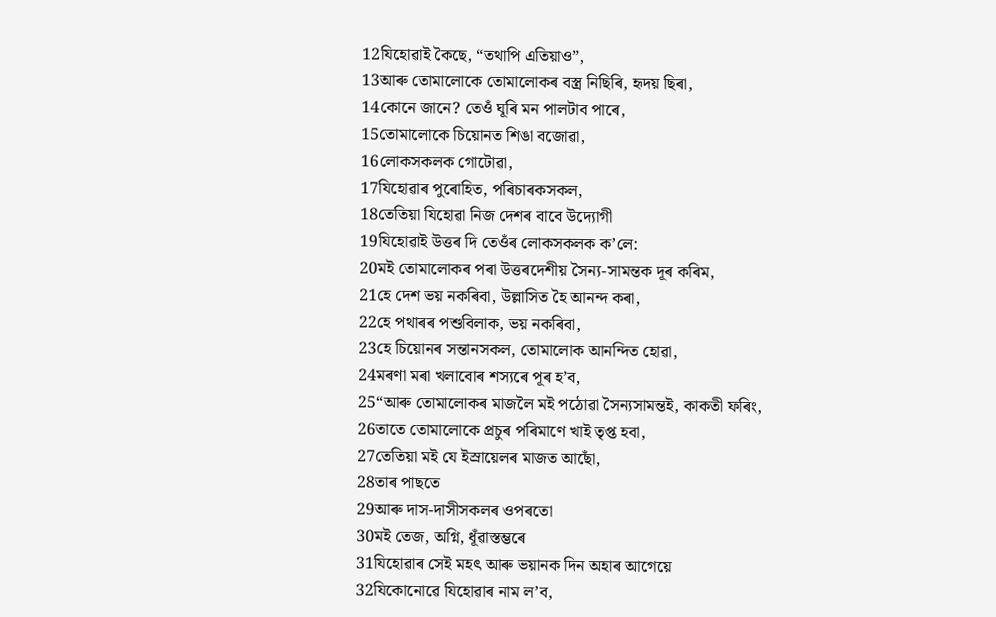12যিহোৱাই কৈছে, “তথাপি এতিয়াও”,
13আৰু তোমালোকে তোমালোকৰ বস্ত্ৰ নিছিৰি, হৃদয় ছিৰা,
14কোনে জানে? তেওঁ ঘূৰি মন পালটাব পাৰে,
15তোমালোকে চিয়োনত শিঙা বজোৱা,
16লোকসকলক গোটোৱা,
17যিহোৱাৰ পুৰোহিত, পৰিচাৰকসকল,
18তেতিয়া যিহোৱা নিজ দেশৰ বাবে উদ্যোগী
19যিহোৱাই উত্তৰ দি তেওঁৰ লোকসকলক ক’লে:
20মই তোমালোকৰ পৰা উত্তৰদেশীয় সৈন্য-সামন্তক দূৰ কৰিম,
21হে দেশ ভয় নকৰিবা, উল্লাসিত হৈ আনন্দ কৰা,
22হে পথাৰৰ পশুবিলাক, ভয় নকৰিবা,
23হে চিয়োনৰ সন্তানসকল, তোমালোক আনন্দিত হোৱা,
24মৰণা মৰা খলাবোৰ শস্যৰে পূৰ হ’ব,
25“আৰু তোমালোকৰ মাজলৈ মই পঠোৱা সৈন্যসামন্তই, কাকতী ফৰিং,
26তাতে তোমালোকে প্ৰচুৰ পৰিমাণে খাই তৃপ্ত হবা,
27তেতিয়া মই যে ইস্ৰায়েলৰ মাজত আছোঁ,
28তাৰ পাছতে
29আৰু দাস-দাসীসকলৰ ওপৰতো
30মই তেজ, অগ্নি, ধূঁৱাস্তম্ভৰে
31যিহোৱাৰ সেই মহৎ আৰু ভয়ানক দিন অহাৰ আগেয়ে
32যিকোনোৱে যিহোৱাৰ নাম ল’ব,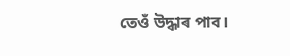তেওঁ উদ্ধাৰ পাব।